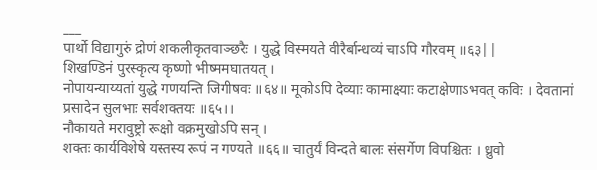___
पार्थो विद्यागुरुं द्रोणं शकलीकृतवाञ्छरैः । युद्धे विस्मयते वीरैर्बान्धव्यं चाऽपि गौरवम् ॥६३||
शिखण्डिनं पुरस्कृत्य कृष्णो भीष्ममघातयत् ।
नोपायन्याय्यतां युद्धे गणयन्ति जिगीषवः ॥६४॥ मूकोऽपि देव्याः कामाक्ष्याः कटाक्षेणाऽभवत् कविः । देवतानां प्रसादेन सुलभाः सर्वशक्तयः ॥६५।।
नौकायते मरावुष्ट्रो रूक्षो वक्रमुखोऽपि सन् ।
शक्तः कार्यविशेषे यस्तस्य रूपं न गण्यते ॥६६॥ चातुर्यं विन्दते बालः संसर्गेण विपश्चितः । ध्रुवो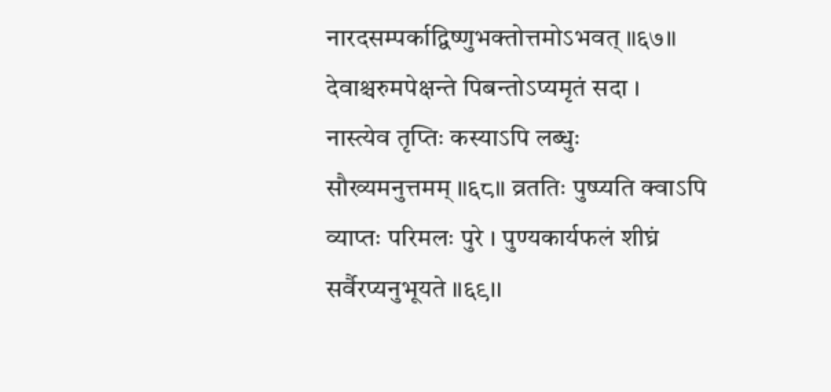नारदसम्पर्काद्विष्णुभक्तोत्तमोऽभवत् ॥६७॥
देवाश्चरुमपेक्षन्ते पिबन्तोऽप्यमृतं सदा ।
नास्त्येव तृप्तिः कस्याऽपि लब्धुः सौख्यमनुत्तमम् ॥६८॥ व्रततिः पुष्प्यति क्वाऽपि व्याप्तः परिमलः पुरे । पुण्यकार्यफलं शीघ्रं सर्वैरप्यनुभूयते ॥६९।।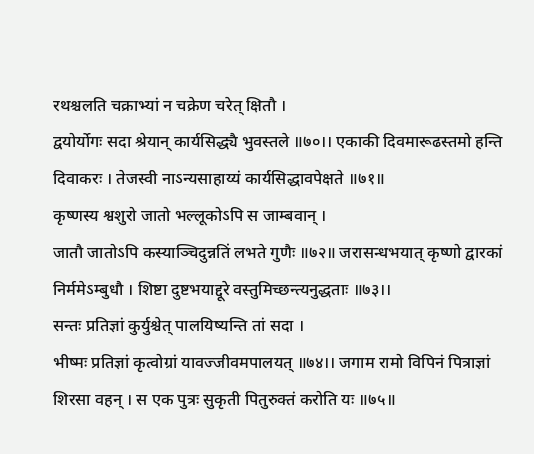रथश्चलति चक्राभ्यां न चक्रेण चरेत् क्षितौ ।
द्वयोर्योगः सदा श्रेयान् कार्यसिद्ध्यै भुवस्तले ॥७०।। एकाकी दिवमारूढस्तमो हन्ति दिवाकरः । तेजस्वी नाऽन्यसाहाय्यं कार्यसिद्धावपेक्षते ॥७१॥
कृष्णस्य श्वशुरो जातो भल्लूकोऽपि स जाम्बवान् ।
जातौ जातोऽपि कस्याञ्चिदुन्नतिं लभते गुणैः ॥७२॥ जरासन्धभयात् कृष्णो द्वारकां निर्ममेऽम्बुधौ । शिष्टा दुष्टभयाद्दूरे वस्तुमिच्छन्त्यनुद्धताः ॥७३।।
सन्तः प्रतिज्ञां कुर्युश्चेत् पालयिष्यन्ति तां सदा ।
भीष्मः प्रतिज्ञां कृत्वोग्रां यावज्जीवमपालयत् ॥७४।। जगाम रामो विपिनं पित्राज्ञां शिरसा वहन् । स एक पुत्रः सुकृती पितुरुक्तं करोति यः ॥७५॥